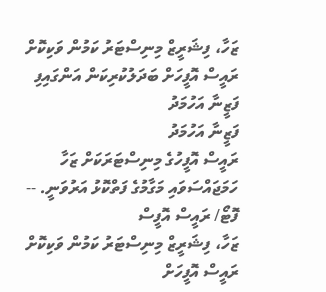ޒަހާ، ފިޝަރީޒް މިނިސްޓަރު ކަމުން ވަކިކޮށް ރައީސް އޮފީހަށް ބަދަލުކުރިކަން އަންގައިފި
ފަޒީނާ އަހުމަދު
ފަޒީނާ އަހުމަދު
ރައީސް އޮފީހުގެ މިނިސްޓަރަކަށް ޒަހާ ހަމަޖައްސަވައި މަގާމުގެ ފަތްކޮޅު އަރުވަނީ. -- ފޮޓޯ/ ރައީސް އޮފީސް
ޒަހާ، ފިޝަރީޒް މިނިސްޓަރު ކަމުން ވަކިކޮށް ރައީސް އޮފީހަށް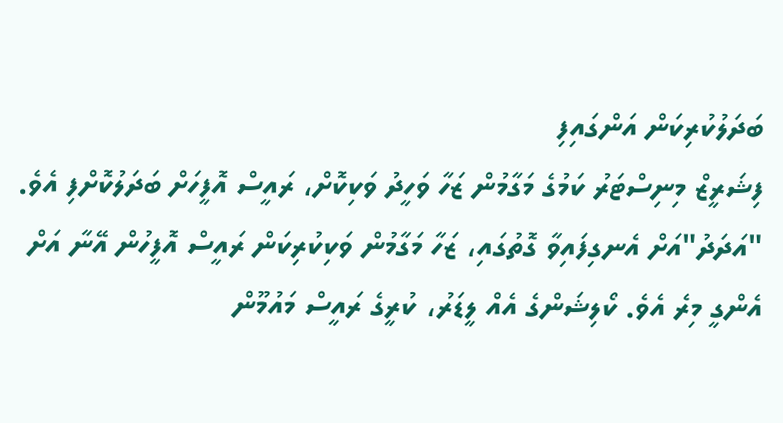ބަދަލުކުރިކަން އަންގައިފި
ފިޝަރީޒް މިނިސްޓަރު ކަމުގެ މަގާމުން ޒަހާ ވަހީދު ވަކިކޮށް، ރައީސް އޮފީހަށް ބަދަލުކޮށްފި އެވެ.
"އަދަދު"އަށް އެނގިފައިވާ ގޮތުގައި، ޒަހާ މަގާމުން ވަކިކުރިކަން ރައީސް އޮފީހުން އޭނާ އަށް އެންގީ މިރެ އެވެ. ކޯލިޝަންގެ އެއް ލީޑަރު، ކުރީގެ ރައީސް މައުމޫން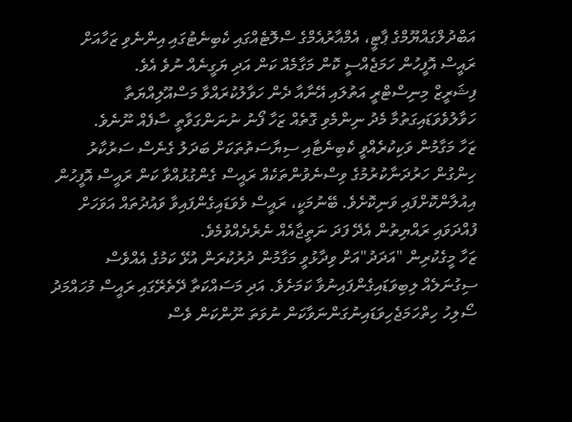އަބްދުލްގައްޔޫމްގެ ޕާޓީ، އެމްއާރުއެމްގެ ސްލޮޓެއްގައި ކެބިނެޓުގައި އިންނެވި ޒަހާއަށް ރައީސް އޮފީހުން ހަމަޖެއްސީ ކޮން މަގާމެއް ކަން އަދި ޔަގީނެއް ނުވެ އެވެ.
ފިޝަރީޒް މިނިސްޓްރީ އަތުލައި އޭނާއާ ދެން ހަވާލުކުރައްވާ މަސްއޫލިއްޔަތާ ހަވާލުވެވަޑައިގަތުމާ މެދު ނިންމެވި ގޮތެއް ޒަހާ ފޯނު ނުނަންގަވާތީ ސާފެއް ނޫނެވެ.
ޒަހާ މަގާމުން ވަކިކުރެއްވީ ކެބިނެޓާއި ސިޔާސަތުތަކަށް ބަދަލު ގެނެސް ސަރުކާރު ހިންގުން ހަރުދަނާކުރުމުގެ ވިސްނެވުންތަކެއް ރައީސް ގެންގުޅުއްވާ ކަން ރައީސް އޮފީހުން އިއުލާންކޮށްފައި ވަނިކޮށެވެ. ބޭނުމަކީ، ރައީސް ވެވަޑައިގެންފައިވާ ވައުދުތައް އަވަހަށް ފުއްދަވައި ރައްޔިތުން އެދޭ ފަދަ ނަތީޖާއެއް ނެރެދެއްވުމެވެ.
ޒަހާ މީގެކުރިން "އަދަދު"އަށް ވިދާޅުވީ މަގާމުން ދުރުކުރަން އުޅޭ ކަމުގެ އެއްވެސް ސިގުނަލެއް ލިބިވަޑައިގެންފައިނުވާ ކަމަށެވެ. އަދި މަސައްކަތާ ދޭތެރޭގައި ރައީސް މުހައްމަދު ސޯލިހު ހިތްހަމަޖެހިވަޑައިނުގަންނަވާކަން ނުވަތަ ނޫންކަން ވެސް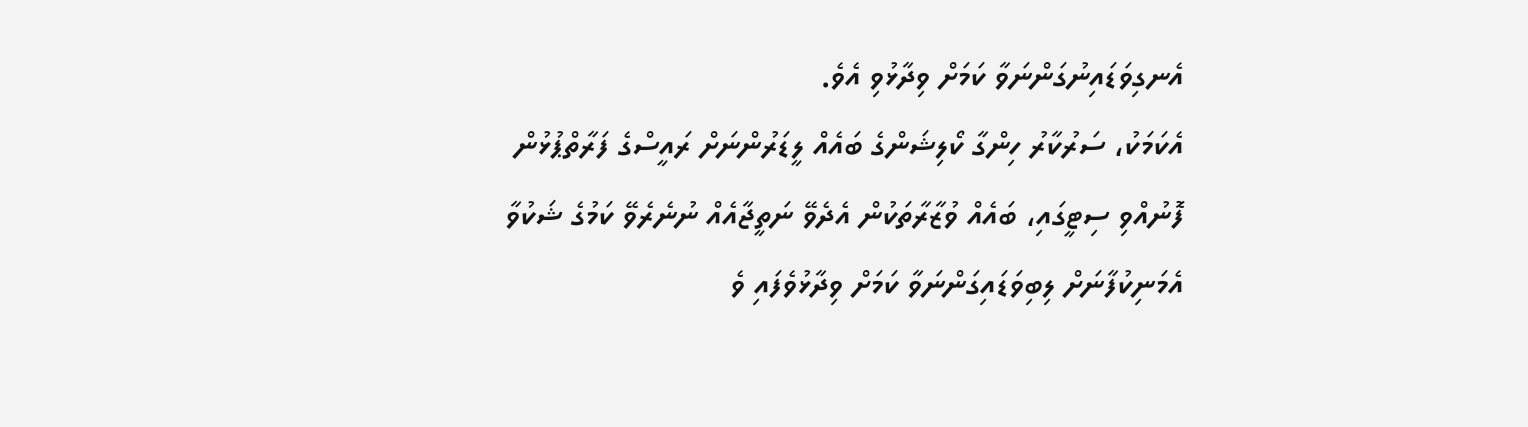އެނގިވަޑައިނުގަންނަވާ ކަމަށް ވިދާޅުވި އެވެ.
އެކަމަކު، ސަރުކާރު ހިންގާ ކޯލިޝަންގެ ބައެއް ލީޑަރުންނަށް ރައީސްގެ ފަރާތްޕުޅުން ފޮނުއްވި ސިޓީގައި، ބައެއް ވުޒާރާތަކުން އެދެވޭ ނަތީޖާއެއް ނުނެރެވޭ ކަމުގެ ޝަކުވާ އެމަނިކުފާނަށް ލިބިވަޑައިގަންނަވާ ކަމަށް ވިދާޅުވެފައި ވެ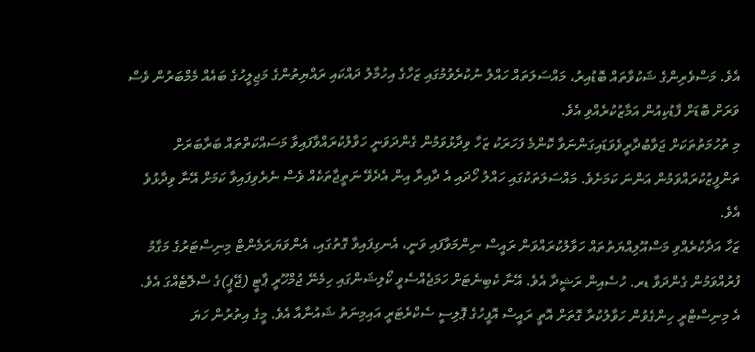އެވެ. މަސްވެރިންގެ ޝަކުވާތައް ބޮޑުއިރު، މައްސަލަތައް ހައްލު ނުކުރެވުމުގައި ޒަހާގެ އިހުމާލު ދައްކައި ރައްޔިތުންގެ މަޖިލީހުގެ ބައެއް މެމްބަރުން ވެސް ވަރަށް ބޮޑަށް ފާޑުކިއުން އަމާޒުކުރެއްވި އެވެ.
މި ތުހުމަތުތަކަށް ޖަވާބުދާރީވެވަޑައިގަންނަވާ ކޮންމެ ފަހަރަކު ޒަހާ ވިދާޅުވަމުން ގެންދަވަނީ ހަވާލުކުރައްވާފައިވާ މަސައްކަތްތައް ބަރާބަރަށް ތަންފީޒުކުރައްވަމުން އަންނަ ކަމަށެވެ. މައްސަލަތަކުގައި ހައްލު ހޯދައި އެ ދާއިރާ އިން އެދެވޭ ނަތީޖާތަކެއް ވެސް ނެރެވިފައިވާ ކަމަށް އޭނާ ވިދާޅުވެ އެވެ.
ޒަހާ އަދާކުރެއްވި މަސްއޫލިއްޔަތުތައް ހަވާލުކުރައްވަން ރައީސް ނިންމަވާފައި ވަނީ، އެނގިފައިވާ ގޮތުގައި، އެންވަޔަރަމެންޓް މިނިސްޓަރުގެ މަގާމު ފުރުއްވަމުން ގެންދަވާ ޑރ. ހުސެއިން ރަޝީދާ އެވެ. އޭނާ ކެބިނެޓަށް ހަމަޖެއްސެވީ ކޯލިޝަންގައި ހިމެނޭ ޖުމްހޫރީ ޕާޓީ (ޖޭޕީ)ގެ ސްލޮޓެއްގަ އެވެ.
އެ މިނިސްޓްރީ ހިންގެވުން ހަވާލުކުރާ ގޮތަށް އޮތީ ރައީސް އޮފީހުގެ ޕޮލިސީ ސެކްރެޓަރީ އައިމިނަތު ޝައުނާއާ އެވެ. މީގެ އިތުރުން ހަޔަ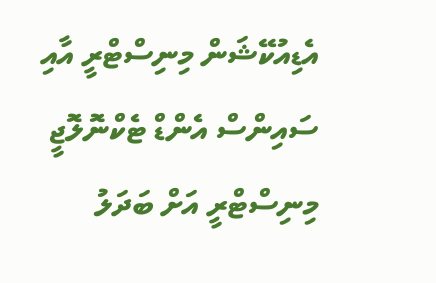އެޑިއުކޭޝަން މިނިސްޓްރީ އާއި ސައިންސް އެންޑް ޓެކްނޮލޮޖީ މިނިސްޓްރީ އަށް ބަދަލު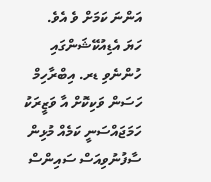އަންނަ ކަމަށް ވެ އެވެ.
ހަޔަ އެޑިއުކޭޝަންގައި ހުންނެވި ޑރ. އިބްރާހިމް ހަސަން ވަކިކޮށް އާ ވަޒީރަކު ހަމަޖައްސަނީ ކަމެއް މުޅިން ސާފުނުވިއަސް ސައިންސް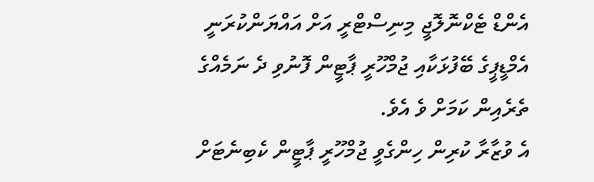އެންޑް ޓެކްނޮލޮޖީ މިނިސްޓްރީ އަށް އައްޔަންކުރަނީ އެމްޑީޕީގެ ބޭފުޅަކާއި ޖުމްހޫރީ ޕާޓީން ފޮނުވި ދެ ނަމެއްގެ ތެރެއިން ކަމަށް ވެ އެވެ.
އެ ވުޒާރާ ކުރިން ހިންގެވީ ޖުމްހޫރީ ޕާޓީން ކެބިނެޓަށް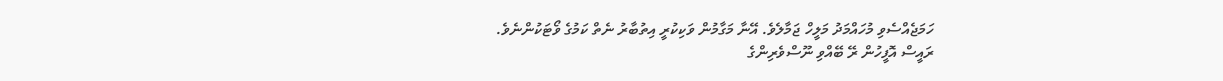ހަމަޖެއްސެވި މުހައްމަދު މަލީހް ޖަމާލެވެ. އޭނާ މަގާމުން ވަކިކުރީ އިތުބާރު ނެތް ކަމުގެ ވޯޓަކުންނެވެ.
ރައީސް އޮފީހުން ރޭ ބޭއްވި ނޫސްވެރިންގެ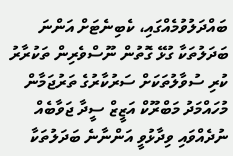ބައްދަލުވުމެއްގައި، ކެބިނެޓަށް އަންނަ ބަދަލުތަކާ ގުޅޭ ގޮތުން ނޫސްވެރިން ތަކުރާރު ކުރި ސުވާލުތަކަށް ސަރުކާރުގެ ތަރުޖަމާން މުހައްމަދު މަބްރޫކް އަޒީޒް ސީދާ ޖަވާބެއް ނުދެއްވައި ވިދާޅުވީ އަންނާނެ ބަދަލުތަކާ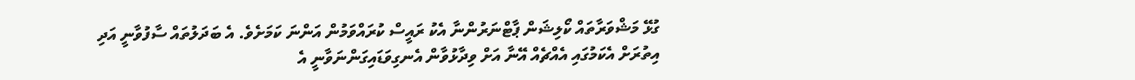ގުޅޭ މަޝްވަރާތައް ކޯލިޝަން ޕާޓްނަރުންނާ އެކު ރައީސް ކުރައްވަމުން އަންނަ ކަމަށެވެ. އެ ބަދަލުތައް ސާފުވާނީ އަދި އިތުރަށް އެކަމުގައި އެއްޗެއް އޭނާ އަށް ވިދާޅުވާން އެނގިވަޑައިގަންނަވާނީ އެ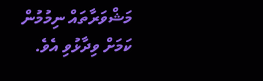މަޝްވަރާތައް ނިމުމުން ކަމަށް ވިދާޅުވި އެވެ.